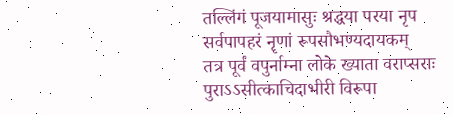तल्लिंगं पूजयामासुः श्रद्धया परया नृप
सर्वपापहरं नॄणां रूपसौभण्यदायकम्
तत्र पूर्वं वपुर्नाम्ना लोके ख्याता वराप्सराः
पुराऽऽसीत्काचिदाभीरी विरूपा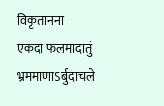विकृतानना
एकदा फलमादातुं भ्रममाणाऽर्बुदाचले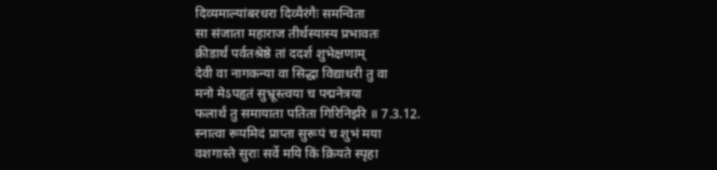दिव्यमाल्यांबरधरा दिव्यैरंगैः समन्विता
सा संजाता महाराज तीर्थस्यास्य प्रभावतः
क्रीडार्थं पर्वतश्रेष्ठे तां ददर्श शुभेक्षणाम्
देवी वा नागकन्या वा सिद्धा विद्याधरी तु वा
मनो मेऽपहृतं सुभ्रूस्त्वया च पद्मनेत्रया
फलार्थं तु समायाता पतिता गिरिनिर्झरे ॥ 7.3.12.
स्नात्वा रूपमिदं प्राप्ता सुरूपं च शुभं मया
वशगास्ते सुराः सर्वे मयि किं क्रियते स्पृहा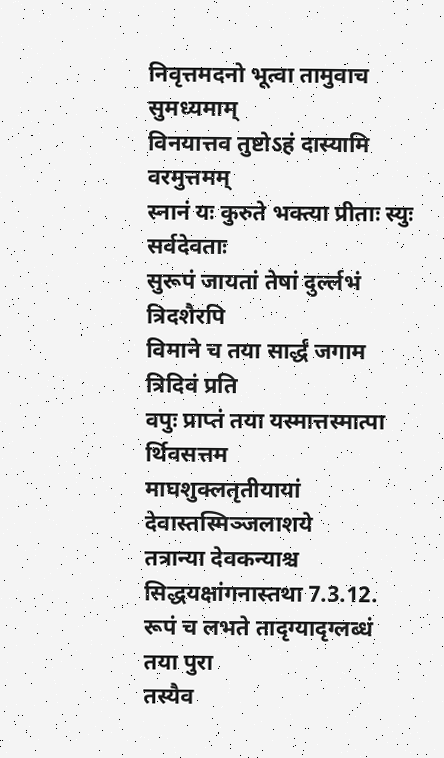निवृत्तमदनो भूत्वा तामुवाच सुमध्यमाम्
विनयात्तव तुष्टोऽहं दास्यामि वरमुत्तमम्
स्नानं यः कुरुते भक्त्या प्रीताः स्युः सर्वदेवताः
सुरूपं जायतां तेषां दुर्ल्लभं त्रिदशैरपि
विमाने च तया सार्द्धं जगाम त्रिदिवं प्रति
वपुः प्राप्तं तया यस्मात्तस्मात्पा र्थिवसत्तम
माघशुक्लतृतीयायां देवास्तस्मिञ्जलाशये
तत्रान्या देवकन्याश्च सिद्धयक्षांगनास्तथा 7.3.12.
रूपं च लभते तादृग्यादृग्लब्धं तया पुरा
तस्यैव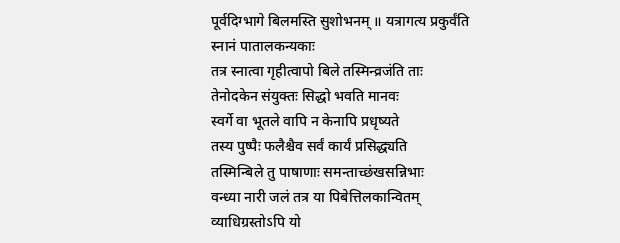पूर्वदिग्भागे बिलमस्ति सुशोभनम् ॥ यत्रागत्य प्रकुर्वंति स्नानं पातालकन्यकाः
तत्र स्नात्वा गृहीत्वापो बिले तस्मिन्व्रजंति ताः
तेनोदकेन संयुक्तः सिद्धो भवति मानवः
स्वर्गे वा भूतले वापि न केनापि प्रधृष्यते
तस्य पुष्पैः फलैश्चैव सर्वं कार्यं प्रसिद्ध्यति
तस्मिन्बिले तु पाषाणाः समन्ताच्छंखसन्निभाः
वन्ध्या नारी जलं तत्र या पिबेत्तिलकान्वितम्
व्याधिग्रस्तोऽपि यो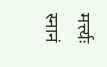मर्त्त्यः स्नानं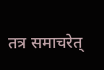तत्र समाचरेत्